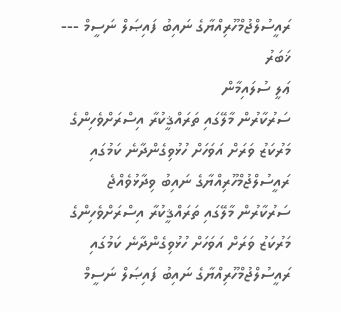ރައީސުލްޖުމްހޫރިއްޔާގެ ނައިބު ފައިޞަލް ނަސީމް ---
ޚަބަރު
ޢަލީ ސުލައިމާން
ސަރުކާރުން މާލޭގައި ތަރައްޤީކުރާ އިސްރަށްވެހިންގެ މަރުކަޒު ވަރަށް އަވަހަށް ހުޅުވިގެންދާނެ ކަމުގައި ރައީސުލްޖުމްހޫރިއްޔާގެ ނައިބު ވިދާޅުވެއްޖެ
ސަރުކާރުން މާލޭގައި ތަރައްޤީކުރާ އިސްރަށްވެހިންގެ މަރުކަޒު ވަރަށް އަވަހަށް ހުޅުވިގެންދާނެ ކަމުގައި ރައީސުލްޖުމްހޫރިއްޔާގެ ނައިބު ފައިޞަލް ނަސީމް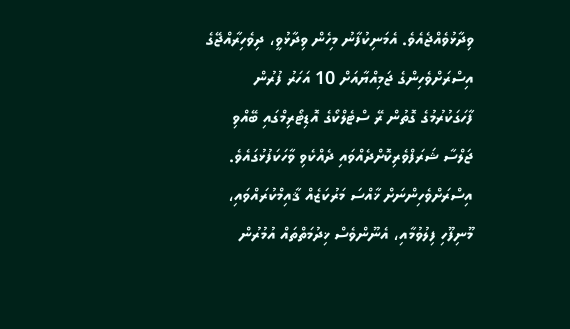ވިދާޅުވެއްޖެއެވެ. އެމަނިކުފާނު މިހެން ވިދާޅުވީ، ދިވެހިރާއްޖޭގެ އިސްރަށްވެހިންގެ ޖަމިއްޔާއަށް 10 އަހަރު ފުރުން ފާހަގަކުރުމުގެ ގޮތުން ރޭ ސްޓެލްކޯގެ އޮޑިޓޯރިމްގައި ބޭއްވި ޖަލްސާ ޝަރަފްވެރިކޮށްދެއްވައި ދެއްކެވި ވާހަކަފުޅުގައެވެ.
އިސްރަށްވެހިންނަށް ޚާއްސަ މަރުކަޒެއް ޤާއިމްކުރައްވައި، މޫނިފޫހި ފިލުވުމާއި، އެނޫންވެސް ޚިދުމަތްތައް އުމުރުން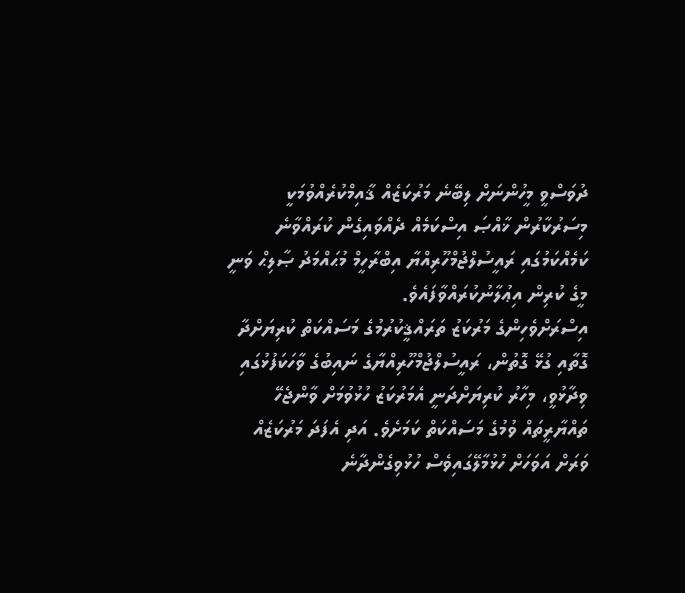ދުވަސްވީ މީހުންނަށް ލިބޭނެ މަރުކަޒެއް ޤާއިމްކުރެއްވުމަކީ މިސަރުކާރުން ޚާއްޞަ އިސްކަމެއް ދެއްވައިގެން ކުރައްވާނެ ކަމެއްކަމުގައި ރައީސުލްޖުމްހޫރިއްޔާ އިބްރާހީމް މުޙައްމަދު ޞާލިޙް ވަނީ މީގެ ކުރިން އިޢުލާނުކުރައްވާފައެވެ.
އިސްރަށްވެހިންގެ މަރުކަޒު ތަރައްޤީކުރުމުގެ މަސައްކަތް ކުރިޔަށްދާ ގޮތާއި ގުޅޭ ގޮތުން، ރައީސުލްޖުމްހޫރިއްޔާގެ ނައިބުގެ ވާހަކަފުޅުގައި ވިދާޅުވީ، މިހާރު ކުރިޔަށްދަނީ އެމަރުކަޒު ހުޅުވުމަށް ވާންޖެހޭ ތައްޔާރީތައް ވުމުގެ މަސައްކަތް ކަމަށެވެ. އަދި އެފަދަ މަރުކަޒެއް ވަރަށް އަވަހަށް ހުޅުމާލޭގައިވެސް ހުޅުވިގެންދާނެ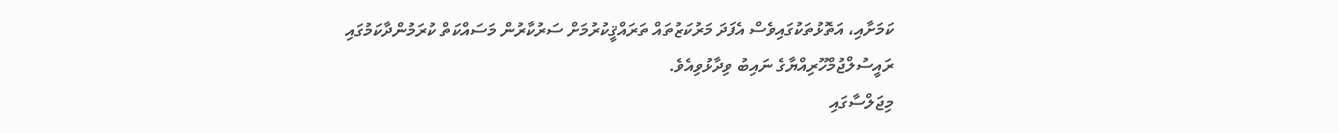ކަމަށާއި، އަތޮޅުތަކުގައިވެސް އެފަދަ މަރުކަޒުތައް ތަރައްޤީކުރުމަށް ސަރުކާރުން މަސައްކަތް ކުރަމުންދާކަމުގައި ރައީސުލްޖުމްހޫރިއްޔާގެ ނައިބު ވިދާޅުވިއެވެ.
މިޖަލްސާގައި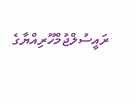ރައީސުލްޖުމްހޫރިއްޔާގެ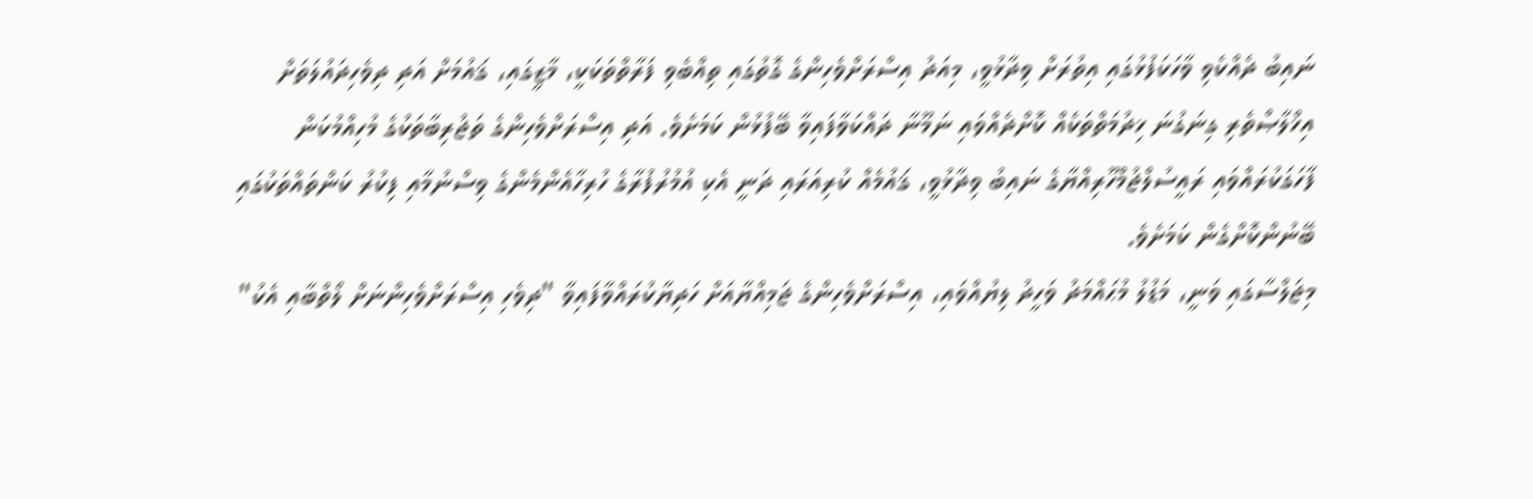ނައިބު ދެއްކެވި ވާހަކަފުޅުގައި އިތުރަށް ވިދާޅުވީ، މިއަދު އިސްރަށްވެހިންގެ ގޮތުގައި ތިއްބެވި ފަރާތްތަކަކީ، މާޒީގައި، ޤައުމަށް އަދި ދިވެހިދައުލަތަށް އިޚްލާޞްތެރި ގިނަގުނަ ޚިދުމަތްތަކެއް ކޮށްދެއްވައި ނަމޫނާ ދައްކަވާފައިވާ ބޭފުޅުން ކަމަށެވެ. އަދި އިސްރަށްވެހިންގެ ތަޖުރިބާތަކުގެ މުހިއްމުކަން ފާހަގަކުރައްވައި ރައީސުލްޖުމްހޫރިއްޔާގެ ނައިބު ވިދާޅުވީ، ޤައުމެއް ކުރިއަރައި ދަނީ އެކި އުމުރުފުރާގެ ހުރިހާއެންމެންގެ ވިސްނުމާއި ފިކުރު ކަންތައްތަކުގައި ބޭނުންކޮށްގެން ކަމަށެވެ.
މިޖަލްސާގައި ވަނީ، މަޑުލު މުޙައްމަދު ވަހީދު ލިޔުއްވައި، އިސްރަށްވެހިންގެ ޖަމިއްޔާއަށް ހަދިޔާކުރައްވާފައިވާ "ދިވެހި އިސްރަށްވެހިންނަށް ލޯތްބާއި އެކު"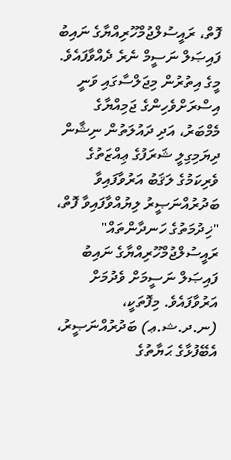ފޮތް، ރައީސުލްޖުމްހޫރިއްޔާގެ ނައިބު ފައިޞަލް ނަސީމް ނެރެ ދެއްވާފައެވެ. މީގެ އިތުރުން މިޖަލްސާގައި ވަނީ އިސްރަށްވެހިންގެ ޖަމިއްޔާގެ މެމްބަރު، އަދި ދައުލަތުން ނިޝާން ދިޔަމިގިލީ ޝަރަފުގެ ޢިއްޒަތުގެ ވެރިކަމުގެ ލަޤަބު އަރުވާފައިވާ ބަދުރުއްނަޞީރު ލިޔުއްވާފައިވާ ފޮތް، "ޚިދުމަތުގެ ހަނދާންތައް" ރައީސުލްޖުމްހޫރިއްޔާގެ ނައިބު ފައިޞަލް ނަސީމަށް ވެދުމަށް އަރުވާފައެވެ. މިފޮތަކީ، (ނ.ދ.ޝ.ޢ) ބަދުރުއްނަޞީރު، އެބޭފުޅާގެ ޙަޔާތުގެ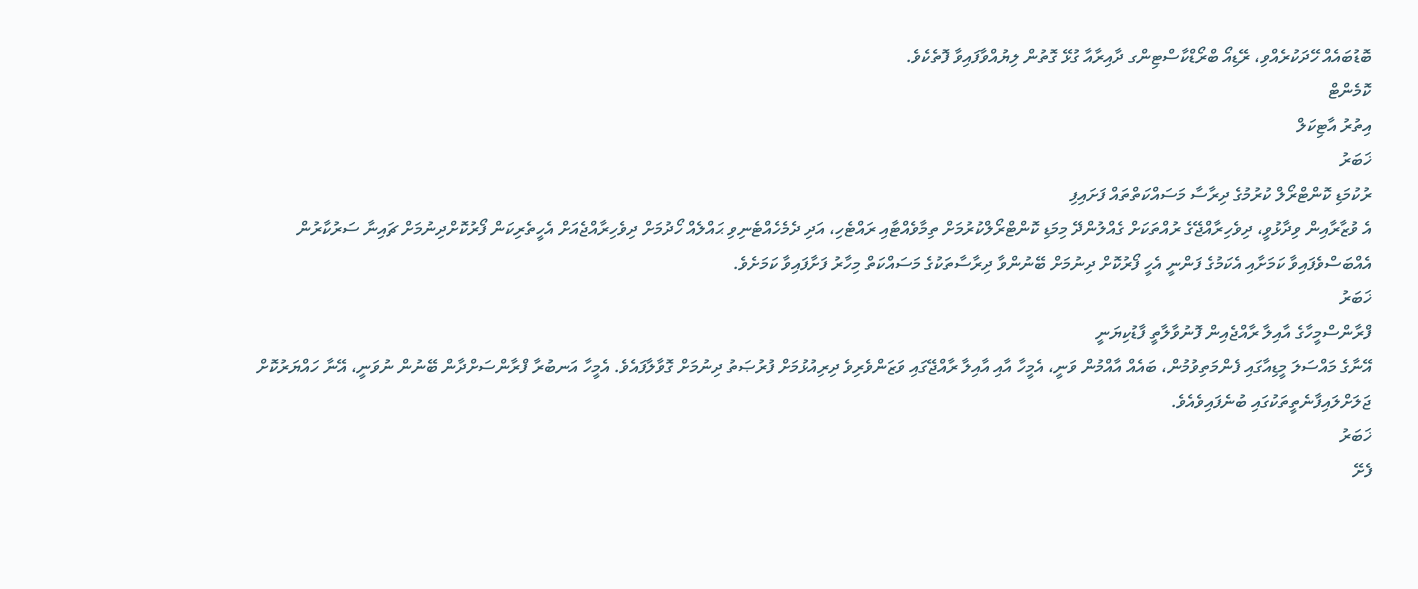ބޮޑުބައެއް ހޭދަކުރެއްވި، ރޭޑިއޯ ބްރޯޑްކާސްޓިންގ ދާއިރާއާ ގުޅޭ ގޮތުން ލިޔުއްވާފައިވާ ފޮތެކެވެ.
ކޮމެންޓް
އިތުރު އާޓިކަލް
ޚަބަރު
ރުކުމަޑި ކޮންޓްރޯލް ކުރުމުގެ ދިރާސާ މަސައްކަތްތައް ފަށައިފި
އެ ވުޒާރާއިން ވިދާޅުވީ، ދިވެހިރާއްޖޭގެ ރުއްތަކަށް ގެއްލުންދޭ މިމަޑި ކޮންޓްރޯލްކުރުމަށް ތިމާވެއްޓާއި ރައްޓެހި، އަދި ދެމެހެއްޓެނިވި ޙައްލެއް ހޯދުމަށް ދިވެހިރާއްޖެއަށް އެހީތެރިކަން ފޯރުކޮށްދިނުމަށް ޗައިނާ ސަރުކާރުން އެއްބަސްވެފައިވާ ކަމަށާއި އެކަމުގެ ފަންނީ އެހީ ފޯރުކޮށް ދިނުމަށް ބޭނުންވާ ދިރާސާތަކުގެ މަސައްކަތް މިހާރު ފަށާފައިވާ ކަމަށެވެ.
ޚަބަރު
ފްރާންސްމީހާގެ އާއިލާ ރާއްޖެއިން ފޮނުވާލާތީ ފާޑުކިޔަނީ
އޭނާގެ މައްސަލަ މީޑިއާގައި ފެންމަތިވުމުން، ބައެއް އާއްމުން ވަނީ، އެމީހާ އާއި އާއިލާ ރާއްޖޭގައި ވަޒަންވެރިވެ ދިރިއުޅުމަށް ފުރުޞަތު ދިނުމަށް ގޮވާލާފައެވެ. އެމީހާ އަނބުރާ ފްރާންސަށްދާން ބޭނުން ނުވަނީ، އޭނާ ހައްޔަރުކޮށް ޖަލަށްލައިފާނެތީތަކުގައި ބުނެފައިވެއެވެ.
ޚަބަރު
ފެށޭ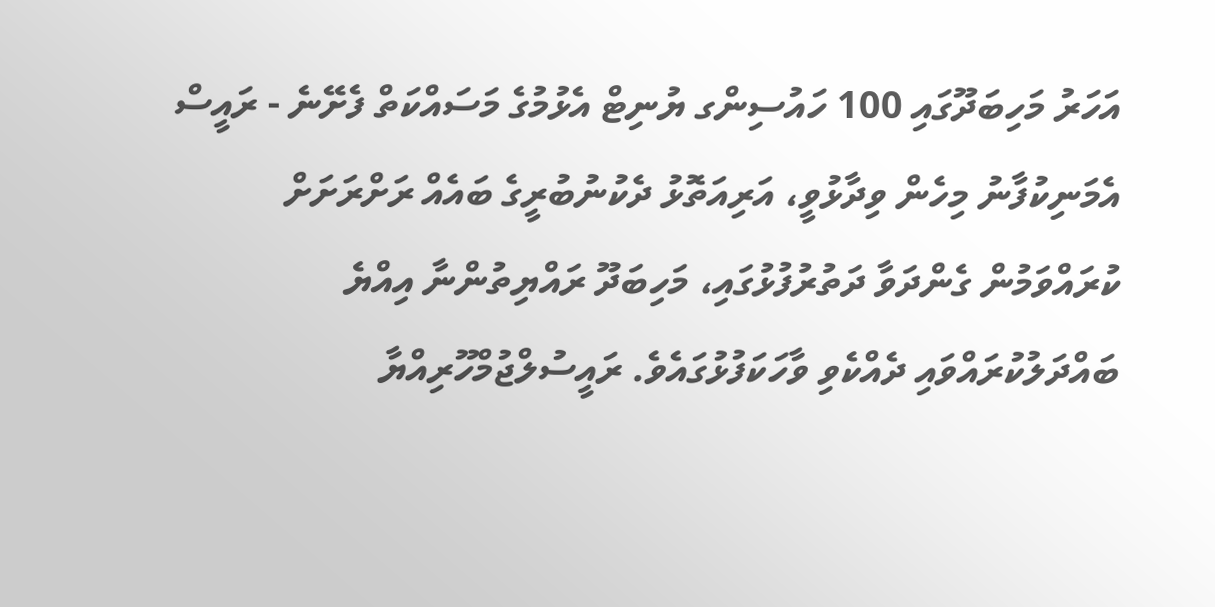އަހަރު މަހިބަދޫގައި 100 ހައުސިންގ ޔުނިޓް އެޅުމުގެ މަސައްކަތް ފެށޭނެ - ރައީސް
އެމަނިކުފާނު މިހެން ވިދާޅުވީ، އަރިއަތޮޅު ދެކުނުބުރީގެ ބައެއް ރަށްރަށަށް ކުރައްވަމުން ގެންދަވާ ދަތުރުފުޅުގައި، މަހިބަދޫ ރައްޔިތުންނާ އިއްޔެ ބައްދަލުކުރައްވައި ދެއްކެވި ވާހަކަފުޅުގައެވެ. ރައީސުލްޖުމްހޫރިއްޔާ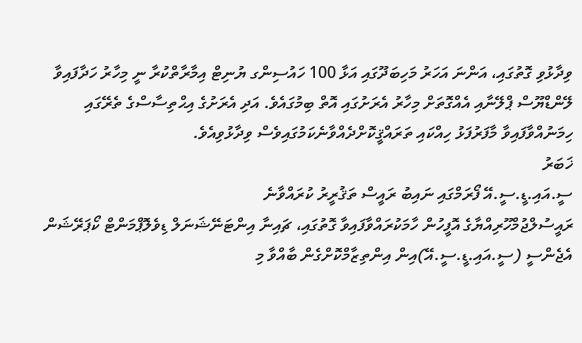ވިދާޅުވި ގޮތުގައި، އަންނަ އަހަރު މަހިބަދޫގައި އަޅާ 100 ހައުސިންގ ޔުނިޓް އިމާރާތްކުރާ ނީ މިހާރު ހަދާފައިވާ ލޭންޑްޔޫސް ޕްލޭނާއި އެއްގޮތަށް މިހާރު އެރަށުގައި އޮތް ބިމުގައެވެ. އަދި އެރަށުގެ އިޙްތިސާސްގެ ތެރޭގައި ހިމަނުއްވާފައިވާ މާފަރުފަޅު ހިއްކައި ތަރައްޤީކޮށްދެއްވާނެކަމުގައިވެސް ވިދާޅުވިއެވެ.
ޚަބަރު
ސީ.އައި.ޑީ.ސީ.އޭ ފޯރަމްގައި ނައިބު ރައީސް ތަޤުރީރު ކުރައްވާނެ
ރައީސުލްޖުމްހޫރިއްޔާގެ އޮފީހުން ހާމަކުރައްވާފައިވާ ގޮތުގައި، ޗައިނާ އިންޓަނޭޝަނަލް ޑިވެލޮޕްމަންޓް ކޯޕަރޭޝަން އެޖެންސީ (ސީ.އައި.ޑީ.ސީ.އޭ)އިން އިންތިޒާމްކޮށްގެން ބާއްވާ މި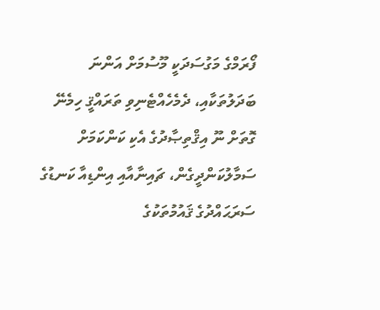ފޯރަމްގެ މަގުސަދަކީ މޫސުމަށް އަންނަ ބަދަލުތަކާއި، ދެމެހެއްޓެނިވި ތަރައްޤީ ހިމެނޭ ގޮތަށް ނޫ އިޤްތިޞާދުގެ އެކި ކަންކަމަށް ސަމާލުކަންދީގެން، ޗައިނާއާއި އިންޑިއާ ކަނޑުގެ ސަރަޙައްދުގެ ޤައުމުތަކުގެ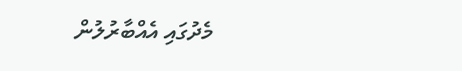މެދުގައި އެއްބާރުލުން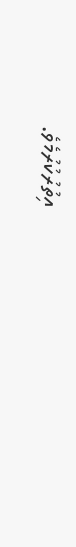އިތުރުކުރުމެވެ.